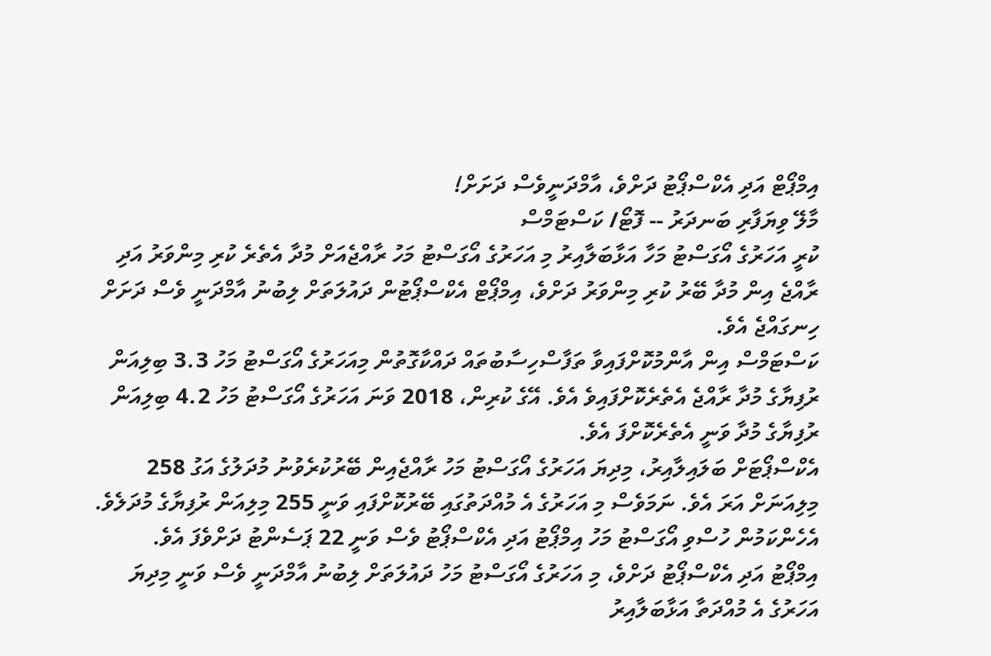އިމްޕޯޓް އަދި އެކްސްޕޯޓު ދަށްވެ، އާމްދަނީވެސް ދަށަށް!
މާލޭ ވިޔަފާރި ބަނދަރު -- ފޮޓޯ/ ކަސްޓަމްސް
ކުރީ އަހަރުގެ އޯގަސްޓު މަހާ އަޅާބަލާއިރު މި އަހަރުގެ އޯގަސްޓު މަހު ރާއްޖެއަށް މުދާ އެތެރެ ކުރި މިންވަރު އަދި ރާއްޖެ އިން މުދާ ބޭރު ކުރި މިންވަރު ދަށްވެ، އިމްޕޯޓް އެކްސްޕޯޓުން ދައުލަތަށް ލިބުނު އާމްދަނީ ވެސް ދަށަށް ހިނގައްޖެ އެވެ.
ކަސްޓަމްސް އިން އާންމުކޮށްފައިވާ ތަފާސްހިސާބުތައް ދައްކާގޮތުން މިއަހަރުގެ އޯގަސްޓު މަހު 3.3 ބިލިއަން ރުފިޔާގެ މުދާ ރާއްޖެ އެތެރެކޮށްފައިވެ އެވެ. އޭގެ ކުރިން، 2018 ވަނަ އަހަރުގެ އޯގަސްޓު މަހު 4.2 ބިލިއަން ރުފިޔާގެ މުދާ ވަނީ އެތެރެކޮށްފަ އެވެ.
އެކްސްޕޯޓަށް ބަލައިލާއިރު، މިދިޔަ އަހަރުގެ އޯގަސްޓު މަހު ރާއްޖެއިން ބޭރުކުރެވުނު މުދަލުގެ އަގު 258 މިލިއަނަށް އަރަ އެވެ. ނަމަވެސް މި އަހަރުގެ އެ މުއްދަތުގައި ބޭރުކޮށްފައި ވަނީ 255 މިލިއަން ރުފިޔާގެ މުދަލެވެ.
އެހެންކަމުން ހުސްވި އޯގަސްޓު މަހު އިމްޕޯޓު އަދި އެކްސްޕޯޓު ވެސް ވަނީ 22 ޕަސެންޓު ދަށްވެފަ އެވެ.
އިމްޕޯޓު އަދި އެކްސްޕޯޓު ދަށްވެ، މި އަހަރުގެ އޯގަސްޓު މަހު ދައުލަތަށް ލިބުނު އާމްދަނީ ވެސް ވަނީ މިދިޔަ އަހަރުގެ އެ މުއްދަތާ އަޅާބަލާއިރު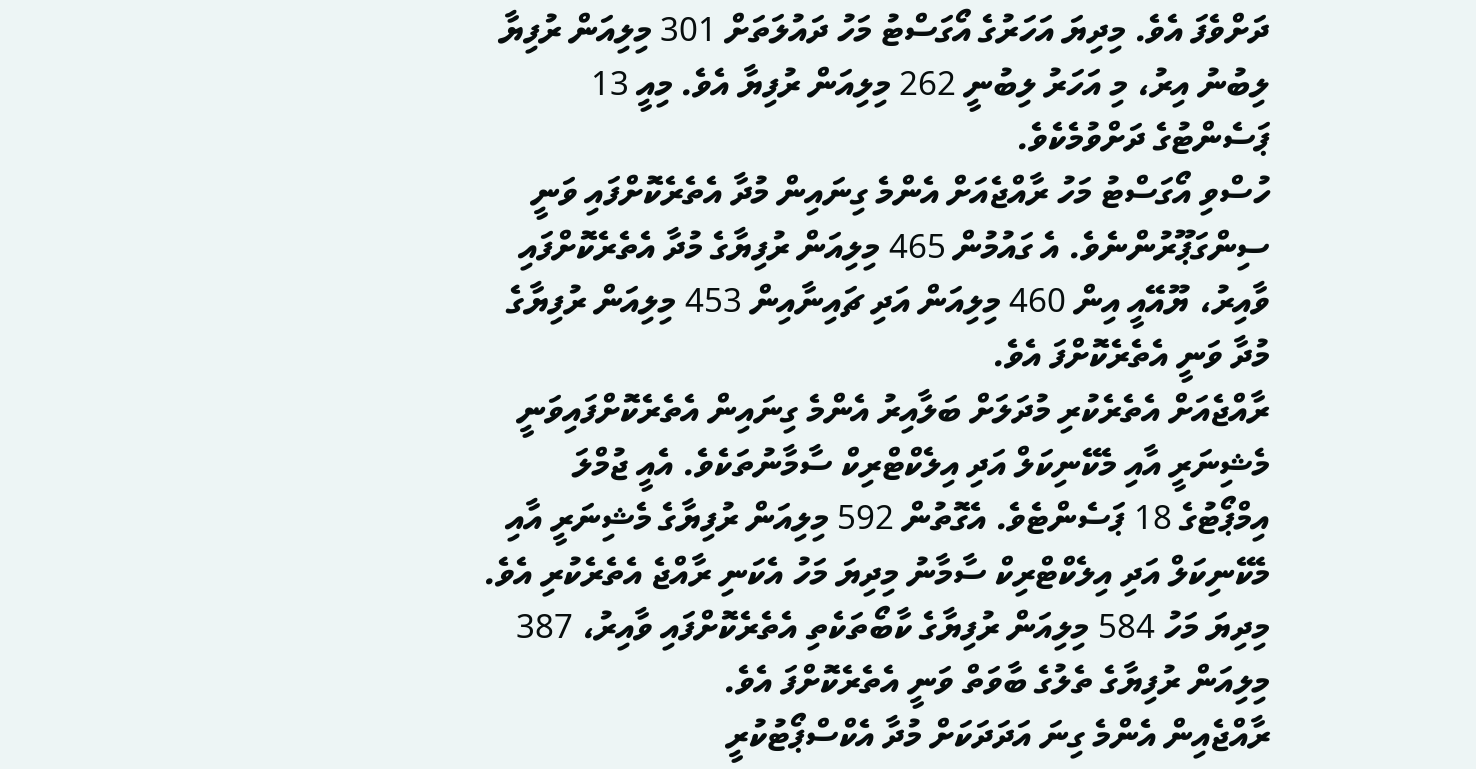ދަށްވެފަ އެވެ. މިދިޔަ އަހަރުގެ އޯގަސްޓު މަހު ދައުލަތަށް 301 މިލިއަން ރުފިޔާ ލިބުނު އިރު، މި އަހަރު ލިބުނީ 262 މިލިއަން ރުފިޔާ އެވެ. މިއީ 13 ޕަސެންޓުގެ ދަށްވުމެކެވެ.
ހުސްވި އޯގަސްޓު މަހު ރާއްޖެއަށް އެންމެ ގިނައިން މުދާ އެތެރެކޮށްފައި ވަނީ ސިންގަޕޫރުންނެވެ. އެ ގައުމުން 465 މިލިއަން ރުފިޔާގެ މުދާ އެތެރެކޮށްފައި ވާއިރު، ޔޫއޭއީ އިން 460 މިލިއަން އަދި ޗައިނާއިން 453 މިލިއަން ރުފިޔާގެ މުދާ ވަނީ އެތެރެކޮށްފަ އެވެ.
ރާއްޖެއަށް އެތެރެކުރި މުދަލަށް ބަލާއިރު އެންމެ ގިނައިން އެތެރެކޮށްފައިވަނީ މެޝިނަރީ އާއި މެކޭނިކަލް އަދި އިލެކްޓްރިކް ސާމާނުތަކެވެ. އެއީ ޖުމްލަ އިމްޕޯޓުގެ 18 ޕަސެންޓެވެ. އެގޮތުން 592 މިލިއަން ރުފިޔާގެ މެޝިނަރީ އާއި މެކޭނިކަލް އަދި އިލެކްޓްރިކް ސާމާނު މިދިޔަ މަހު އެކަނި ރާއްޖެ އެތެރެކުރި އެވެ.
މިދިޔަ މަހު 584 މިލިއަން ރުފިޔާގެ ކާބޯތަކެތި އެތެރެކޮށްފައި ވާއިރު، 387 މިލިއަން ރުފިޔާގެ ތެލުގެ ބާވަތް ވަނީ އެތެރެކޮށްފަ އެވެ.
ރާއްޖެއިން އެންމެ ގިނަ އަދަދަކަށް މުދާ އެކްސްޕޯޓުކުރީ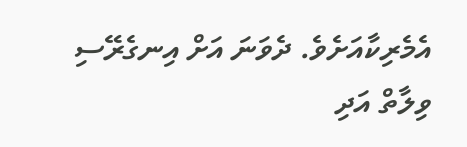އެމެރިކާއަށެވެ. ދެވަނަ އަށް އިނގެރޭސި ވިލާތް އަދި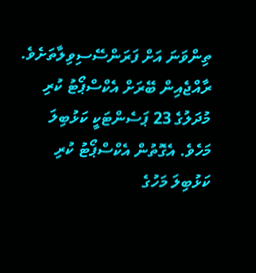ތިންވަނަ އަށް ފަރަންސޭސިވިލާތަށެވެ.
ރާއްޖެއިން ބޭރަށް އެކްސްޕޯޓު ކުރި މުދަލުގެ 23 ޕަސެންޓަކީ ކަޅުބިލަ މަހެވެ. އެގޮތުން އެކްސްޕޯޓު ކުރި ކަޅުބިލަ މަހުގެ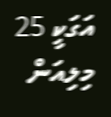އަގަކީ 25 މިލިއަން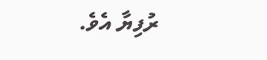ރުފިޔާ އެވެ.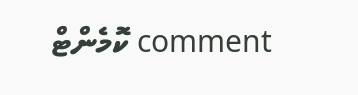comment ކޮމެންޓް